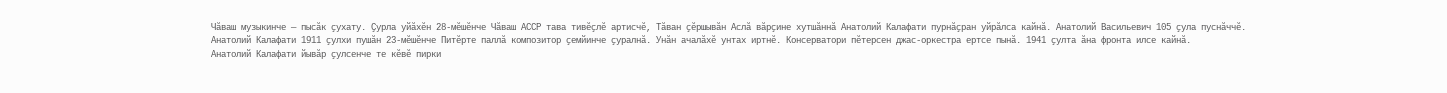Чӑваш музыкинче — пысӑк ҫухату. Ҫурла уйӑхӗн 28-мӗшӗнче Чӑваш АССР тава тивӗҫлӗ артисчӗ, Тӑван ҫӗршывӑн Аслӑ вӑрҫине хутшӑннӑ Анатолий Калафати пурнӑҫран уйрӑлса кайнӑ. Анатолий Васильевич 105 ҫула пуснӑччӗ.
Анатолий Калафати 1911 ҫулхи пушӑн 23-мӗшӗнче Питӗрте паллӑ композитор ҫемйинче ҫуралнӑ. Унӑн ачалӑхӗ унтах иртнӗ. Консерватори пӗтерсен джас-оркестра ертсе пынӑ. 1941 ҫулта ӑна фронта илсе кайнӑ.
Анатолий Калафати йывӑр ҫулсенче те кӗвӗ пирки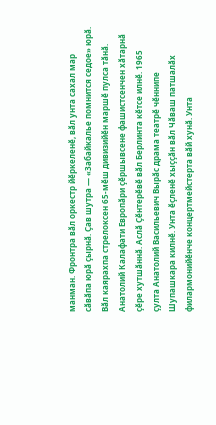манман. Фронтра вӑл оркестр йӗркеленӗ, вӑл унта сахал мар сӑвӑпа юрӑ ҫырнӑ. Ҫав шутра — «Забайкалье помнится седое» юрӑ. Вӑл каярахпа стрелоксен 65-мӗш дивизийӗн маршӗ пулса тӑнӑ.
Анатолий Калафати Европӑри ҫӗршывсене фашистсенчен хӑтарнӑ ҫӗре хутшӑннӑ. Аслӑ Ҫӗнтерӗвӗ вӑл Берлинта кӗтсе илнӗ. 1965 ҫулта Анатолий Васильевич Вырӑс драма театрӗ чӗннипе Шупашкара килнӗ. Унта ӗҫленӗ хыҫҫӑн вӑл Чӑваш патшалӑх филармонийӗнче концертмейстерта вӑй хунӑ. Унта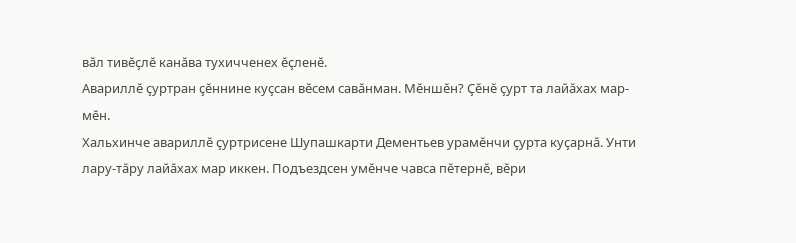вӑл тивӗҫлӗ канӑва тухичченех ӗҫленӗ.
Авариллӗ ҫуртран ҫӗннине куҫсан вӗсем савӑнман. Мӗншӗн? Ҫӗнӗ ҫурт та лайӑхах мар-мӗн.
Хальхинче авариллӗ ҫуртрисене Шупашкарти Дементьев урамӗнчи ҫурта куҫарнӑ. Унти лару-тӑру лайӑхах мар иккен. Подъездсен умӗнче чавса пӗтернӗ, вӗри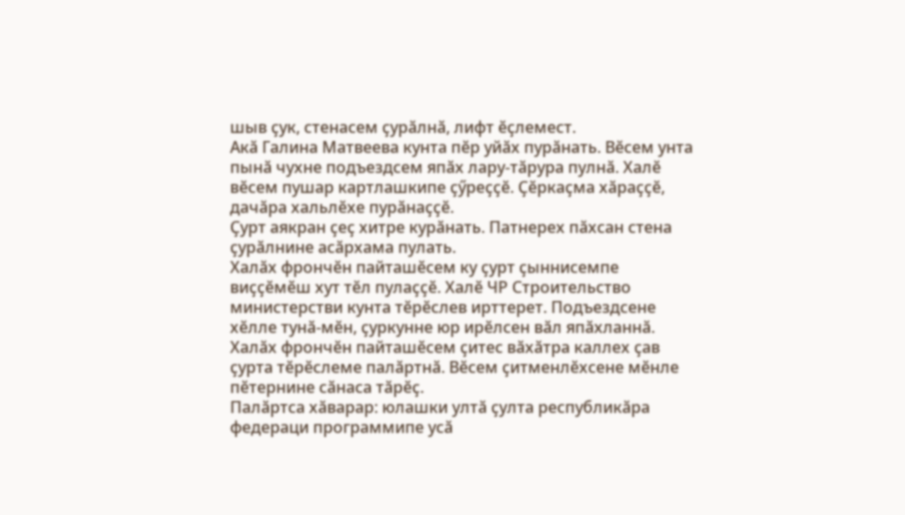шыв ҫук, стенасем ҫурӑлнӑ, лифт ӗҫлемест.
Акӑ Галина Матвеева кунта пӗр уйӑх пурӑнать. Вӗсем унта пынӑ чухне подъездсем япӑх лару-тӑрура пулнӑ. Халӗ вӗсем пушар картлашкипе ҫӳреҫҫӗ. Ҫӗркаҫма хӑраҫҫӗ, дачӑра хальлӗхе пурӑнаҫҫӗ.
Ҫурт аякран ҫеҫ хитре курӑнать. Патнерех пӑхсан стена ҫурӑлнине асӑрхама пулать.
Халӑх фрончӗн пайташӗсем ку ҫурт ҫыннисемпе виҫҫӗмӗш хут тӗл пулаҫҫӗ. Халӗ ЧР Строительство министерстви кунта тӗрӗслев ирттерет. Подъездсене хӗлле тунӑ-мӗн, ҫуркунне юр ирӗлсен вӑл япӑхланнӑ.
Халӑх фрончӗн пайташӗсем ҫитес вӑхӑтра каллех ҫав ҫурта тӗрӗслеме палӑртнӑ. Вӗсем ҫитменлӗхсене мӗнле пӗтернине сӑнаса тӑрӗҫ.
Палӑртса хӑварар: юлашки ултӑ ҫулта республикӑра федераци программипе усӑ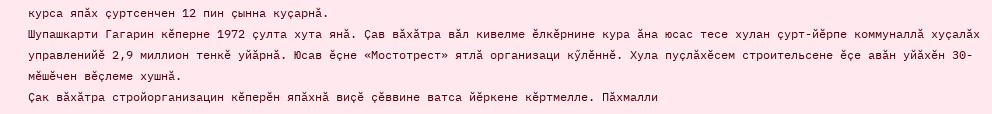курса япӑх ҫуртсенчен 12 пин ҫынна куҫарнӑ.
Шупашкарти Гагарин кӗперне 1972 ҫулта хута янӑ. Ҫав вӑхӑтра вӑл кивелме ӗлкӗрнине кура ӑна юсас тесе хулан ҫурт-йӗрпе коммуналлӑ хуҫалӑх управленийӗ 2,9 миллион тенкӗ уйӑрнӑ. Юсав ӗҫне «Мостотрест» ятлӑ организаци кӳлӗннӗ. Хула пуҫлӑхӗсем строительсене ӗҫе авӑн уйӑхӗн 30-мӗшӗчен вӗҫлеме хушнӑ.
Ҫак вӑхӑтра стройорганизацин кӗперӗн япӑхнӑ виҫӗ ҫӗввине ватса йӗркене кӗртмелле. Пӑхмалли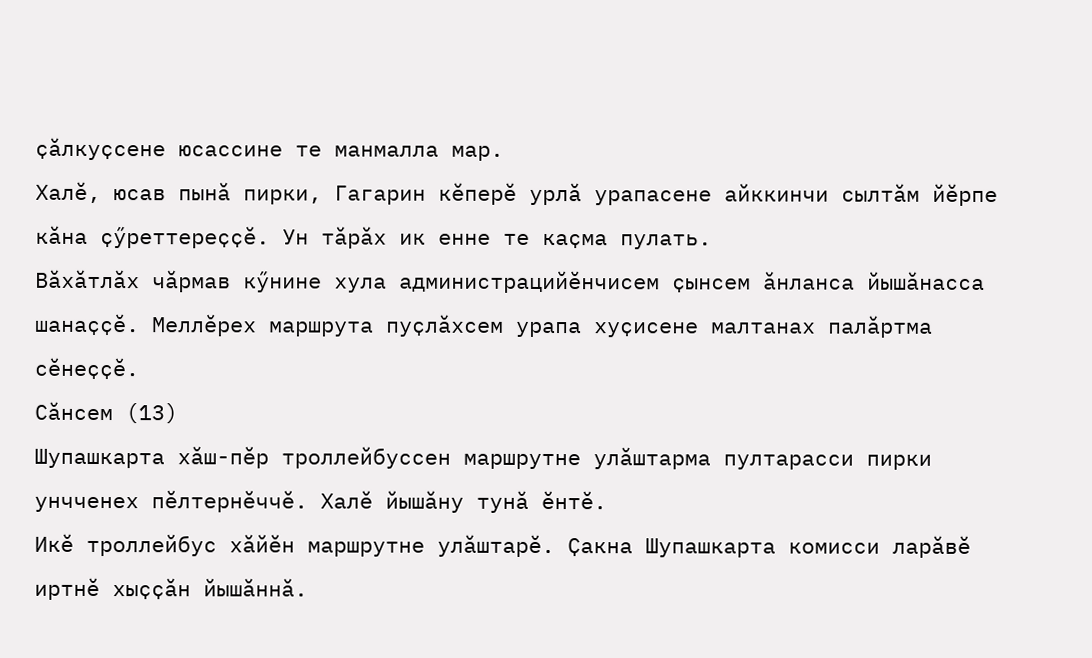ҫӑлкуҫсене юсассине те манмалла мар.
Халӗ, юсав пынӑ пирки, Гагарин кӗперӗ урлӑ урапасене айккинчи сылтӑм йӗрпе кӑна ҫӳреттереҫҫӗ. Ун тӑрӑх ик енне те каҫма пулать.
Вӑхӑтлӑх чӑрмав кӳнине хула администрацийӗнчисем ҫынсем ӑнланса йышӑнасса шанаҫҫӗ. Меллӗрех маршрута пуҫлӑхсем урапа хуҫисене малтанах палӑртма сӗнеҫҫӗ.
Сӑнсем (13)
Шупашкарта хӑш-пӗр троллейбуссен маршрутне улӑштарма пултарасси пирки унчченех пӗлтернӗччӗ. Халӗ йышӑну тунӑ ӗнтӗ.
Икӗ троллейбус хӑйӗн маршрутне улӑштарӗ. Ҫакна Шупашкарта комисси ларӑвӗ иртнӗ хыҫҫӑн йышӑннӑ.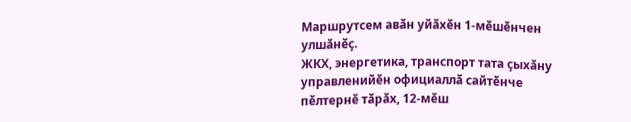Маршрутсем авӑн уйӑхӗн 1-мӗшӗнчен улшӑнӗҫ.
ЖКХ, энергетика, транспорт тата ҫыхӑну управленийӗн официаллӑ сайтӗнче пӗлтернӗ тӑрӑх, 12-мӗш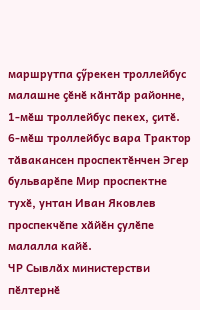маршрутпа ҫӳрекен троллейбус малашне ҫӗнӗ кӑнтӑр районне, 1-мӗш троллейбус пекех, ҫитӗ. 6-мӗш троллейбус вара Трактор тӑвакансен проспектӗнчен Эгер бульварӗпе Мир проспектне тухӗ, унтан Иван Яковлев проспекчӗпе хӑйӗн ҫулӗпе малалла кайӗ.
ЧР Сывлӑх министерстви пӗлтернӗ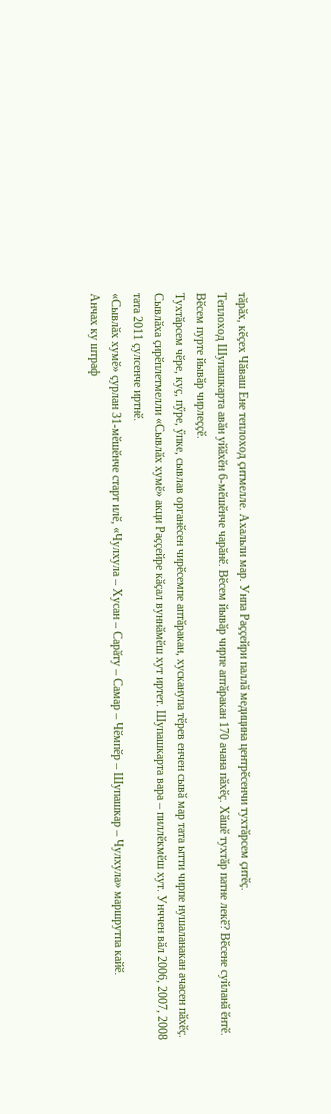тӑрӑх, кӗҫех Чӑваш Ене теплоход ҫитмелле. Ахальли мар. Унпа Раҫҫейри паллӑ медицина центрӗсенчи тухтӑрсем ҫитӗҫ.
Теплоход Шупашкарта авӑн уйӑхӗн 6-мӗшӗнче чарӑнӗ. Вӗсем йывӑр чирпе аптӑракан 170 ачана пӑхӗҫ. Хӑшӗ тухтӑр патне лекӗ? Вӗсене суйланӑ ӗнтӗ. Вӗсем пурте йывӑр чирлеҫҫӗ.
Тухтӑрсем чӗре, куҫ, пӳре, ӳпке, сывлав органӗсен чирӗсемпе аптӑракан, хусканупа тӗрев енчен сывӑ мар тата ытти чирпе нушаланакан ачасен пӑхӗҫ.
Сывлӑха ҫирӗплетмелли «Сывлӑх хумӗ» акци Раҫҫейре кӑҫал вуннӑмӗш хут иртет. Шупашкарта вара – пиллӗкмӗш хут. Унччен вӑл 2006, 2007, 2008 тата 2011 ҫулсенче иртнӗ.
«Сывлӑх хумӗ» ҫурлан 31-мӗшӗнче старт илӗ, «Чулхула – Хусан – Сарӑту – Самар – Чӗмпӗр – Шупашкар – Чулхула» маршрутпа кайӗ.
Анчах ку штраф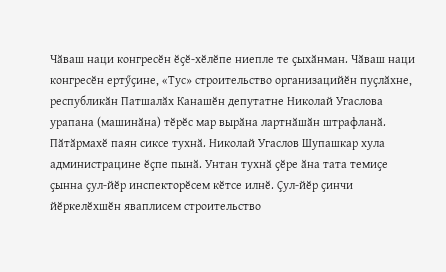Чӑваш наци конгресӗн ӗҫӗ-хӗлӗпе ниепле те ҫыхӑнман. Чӑваш наци конгресӗн ертӳҫине, «Тус» строительство организацийӗн пуҫлӑхне, республикӑн Патшалӑх Канашӗн депутатне Николай Угаслова урапана (машинӑна) тӗрӗс мар вырӑна лартнӑшӑн штрафланӑ.
Пӑтӑрмахӗ паян сиксе тухнӑ. Николай Угаслов Шупашкар хула администрацине ӗҫпе пынӑ. Унтан тухнӑ ҫӗре ӑна тата темиҫе ҫынна ҫул-йӗр инспекторӗсем кӗтсе илнӗ. Ҫул-йӗр ҫинчи йӗркелӗхшӗн яваплисем строительство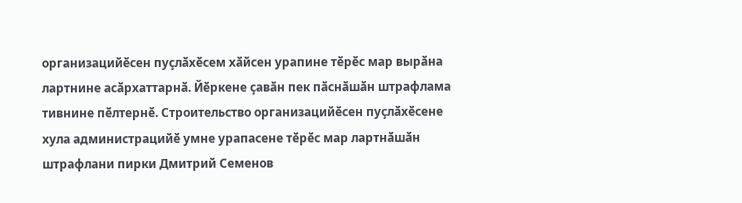организацийӗсен пуҫлӑхӗсем хӑйсен урапине тӗрӗс мар вырӑна лартнине асӑрхаттарнӑ. Йӗркене ҫавӑн пек пӑснӑшӑн штрафлама тивнине пӗлтернӗ. Строительство организацийӗсен пуҫлӑхӗсене хула администрацийӗ умне урапасене тӗрӗс мар лартнӑшӑн штрафлани пирки Дмитрий Семенов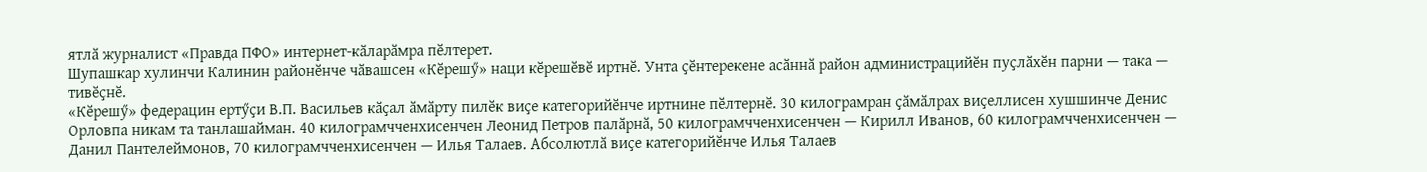ятлӑ журналист «Правда ПФО» интернет-кӑларӑмра пӗлтерет.
Шупашкар хулинчи Калинин районӗнче чӑвашсен «Кӗрешӳ» наци кӗрешӗвӗ иртнӗ. Унта ҫӗнтерекене асӑннӑ район администрацийӗн пуҫлӑхӗн парни — така — тивӗҫнӗ.
«Кӗрешӳ» федерацин ертӳҫи В.П. Васильев кӑҫал ӑмӑрту пилӗк виҫе категорийӗнче иртнине пӗлтернӗ. 30 килограмран ҫӑмӑлрах виҫеллисен хушшинче Денис Орловпа никам та танлашайман. 40 килограмчченхисенчен Леонид Петров палӑрнӑ, 50 килограмчченхисенчен — Кирилл Иванов, 60 килограмчченхисенчен — Данил Пантелеймонов, 70 килограмчченхисенчен — Илья Талаев. Абсолютлӑ виҫе категорийӗнче Илья Талаев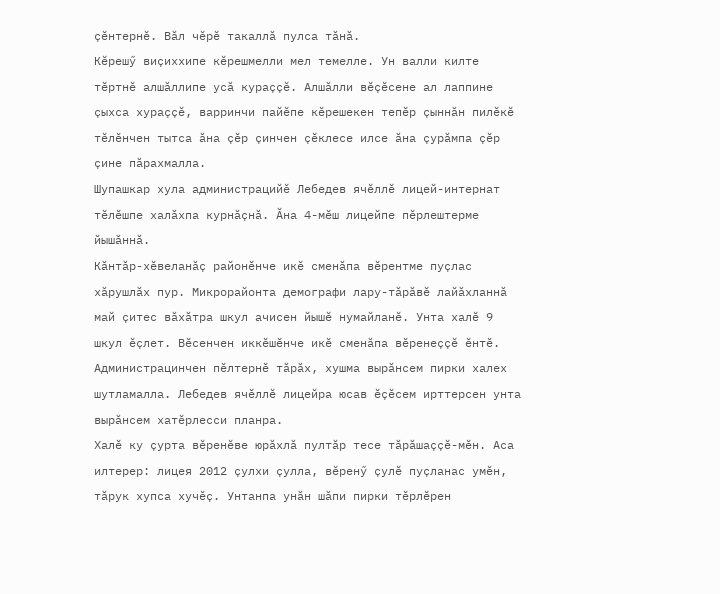ҫӗнтернӗ. Вӑл чӗрӗ такаллӑ пулса тӑнӑ.
Кӗрешӳ виҫиххипе кӗрешмелли мел темелле. Ун валли килте тӗртнӗ алшӑллипе усӑ кураҫҫӗ. Алшӑлли вӗҫӗсене ал лаппине ҫыхса хураҫҫӗ, варринчи пайӗпе кӗрешекен тепӗр ҫыннӑн пилӗкӗ тӗлӗнчен тытса ӑна ҫӗр ҫинчен ҫӗклесе илсе ӑна ҫурӑмпа ҫӗр ҫине пӑрахмалла.
Шупашкар хула администрацийӗ Лебедев ячӗллӗ лицей-интернат тӗлӗшпе халӑхпа курнӑҫнӑ. Ӑна 4-мӗш лицейпе пӗрлештерме йышӑннӑ.
Кӑнтӑр-хӗвеланӑҫ районӗнче икӗ сменӑпа вӗрентме пуҫлас хӑрушлӑх пур. Микрорайонта демографи лару-тӑрӑвӗ лайӑхланнӑ май ҫитес вӑхӑтра шкул ачисен йышӗ нумайланӗ. Унта халӗ 9 шкул ӗҫлет. Вӗсенчен иккӗшӗнче икӗ сменӑпа вӗренеҫҫӗ ӗнтӗ.
Администрацинчен пӗлтернӗ тӑрӑх, хушма вырӑнсем пирки халех шутламалла. Лебедев ячӗллӗ лицейра юсав ӗҫӗсем ирттерсен унта вырӑнсем хатӗрлесси планра.
Халӗ ку ҫурта вӗренӗве юрӑхлӑ пултӑр тесе тӑрӑшаҫҫӗ-мӗн. Аса илтерер: лицея 2012 ҫулхи ҫулла, вӗренӳ ҫулӗ пуҫланас умӗн, тӑрук хупса хучӗҫ. Унтанпа унӑн шӑпи пирки тӗрлӗрен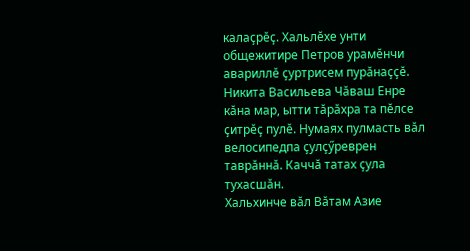калаҫрӗҫ. Хальлӗхе унти общежитире Петров урамӗнчи авариллӗ ҫуртрисем пурӑнаҫҫӗ.
Никита Васильева Чӑваш Енре кӑна мар, ытти тӑрӑхра та пӗлсе ҫитрӗҫ пулӗ. Нумаях пулмасть вӑл велосипедпа ҫулҫӳреврен таврӑннӑ. Каччӑ татах ҫула тухасшӑн.
Хальхинче вӑл Вӑтам Азие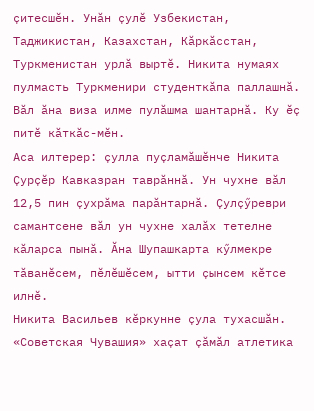ҫитесшӗн. Унӑн ҫулӗ Узбекистан, Таджикистан, Казахстан, Кӑркӑсстан, Туркменистан урлӑ выртӗ. Никита нумаях пулмасть Туркменири студенткӑпа паллашнӑ. Вӑл ӑна виза илме пулӑшма шантарнӑ. Ку ӗҫ питӗ кӑткӑс-мӗн.
Аса илтерер: ҫулла пуҫламӑшӗнче Никита Ҫурҫӗр Кавказран таврӑннӑ. Ун чухне вӑл 12,5 пин ҫухрӑма парӑнтарнӑ. Ҫулҫӳреври самантсене вӑл ун чухне халӑх тетелне кӑларса пынӑ. Ӑна Шупашкарта кӳлмекре тӑванӗсем, пӗлӗшӗсем, ытти ҫынсем кӗтсе илнӗ.
Никита Васильев кӗркунне ҫула тухасшӑн.
«Советская Чувашия» хаҫат ҫӑмӑл атлетика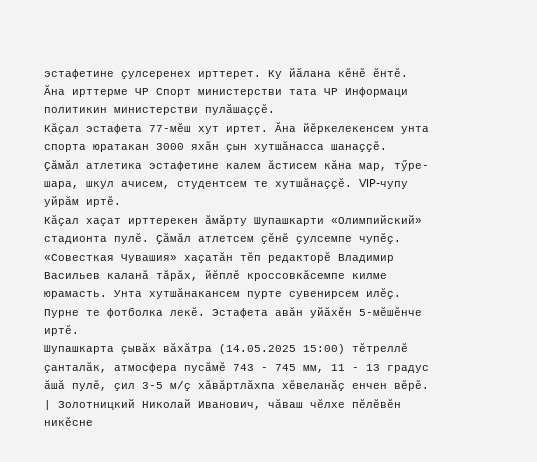эстафетине ҫулсеренех ирттерет. Ку йӑлана кӗнӗ ӗнтӗ. Ӑна ирттерме ЧР Спорт министерстви тата ЧР Информаци политикин министерстви пулӑшаҫҫӗ.
Кӑҫал эстафета 77-мӗш хут иртет. Ӑна йӗркелекенсем унта спорта юратакан 3000 яхӑн ҫын хутшӑнасса шанаҫҫӗ.
Ҫӑмӑл атлетика эстафетине калем ӑстисем кӑна мар, тӳре-шара, шкул ачисем, студентсем те хутшӑнаҫҫӗ. VIP-чупу уйрӑм иртӗ.
Кӑҫал хаҫат ирттерекен ӑмӑрту Шупашкарти «Олимпийский» стадионта пулӗ. Ҫӑмӑл атлетсем ҫӗнӗ ҫулсемпе чупӗҫ.
«Совесткая Чувашия» хаҫатӑн тӗп редакторӗ Владимир Васильев каланӑ тӑрӑх, йӗплӗ кроссовкӑсемпе килме юрамасть. Унта хутшӑнакансем пурте сувенирсем илӗҫ. Пурне те фотболка лекӗ. Эстафета авӑн уйӑхӗн 5-мӗшӗнче иртӗ.
Шупашкарта ҫывӑх вӑхӑтра (14.05.2025 15:00) тӗтреллӗ ҫанталӑк, атмосфера пусӑмӗ 743 - 745 мм, 11 - 13 градус ӑшӑ пулӗ, ҫил 3-5 м/ҫ хӑвӑртлӑхпа хӗвеланӑҫ енчен вӗрӗ.
| Золотницкий Николай Иванович, чӑваш чӗлхе пӗлӗвӗн никӗсне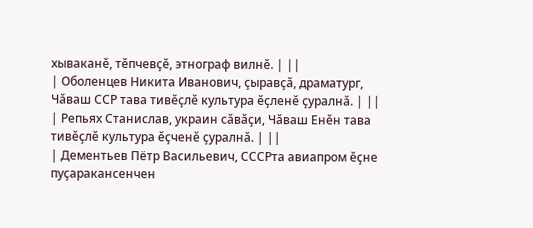хываканӗ, тӗпчевҫӗ, этнограф вилнӗ. | ||
| Оболенцев Никита Иванович, ҫыравҫӑ, драматург, Чӑваш ССР тава тивӗҫлӗ культура ӗҫленӗ ҫуралнӑ. | ||
| Репьях Станислав, украин сӑвӑҫи, Чӑваш Енӗн тава тивӗҫлӗ культура ӗҫченӗ ҫуралнӑ. | ||
| Дементьев Пётр Васильевич, СССРта авиапром ӗҫне пуҫаракансенчен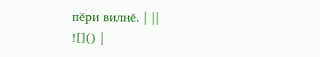пӗри вилнӗ. | ||
![]() |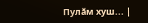Пулӑм хуш... |